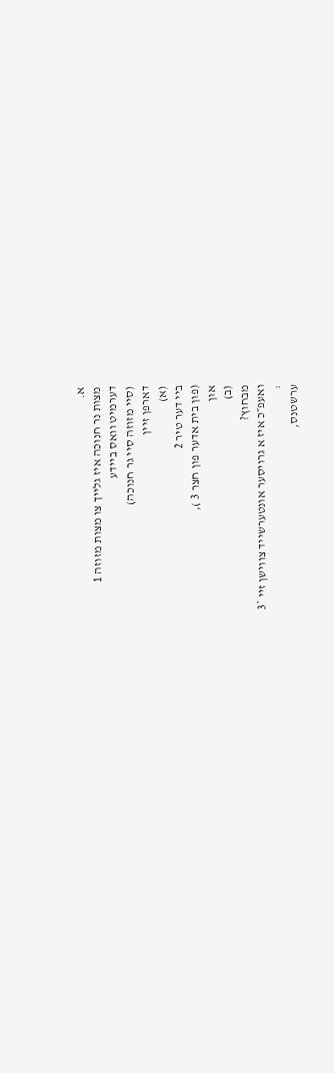א.
מצות נר חנוכה איז גלייך צו מצות מזוזה 1
דערמיט וואס ביידע
(סיי מזוזה סיי גר חנוכה)
דארפן זיין
(א)
ביי דער טיר 2
(פון בית אדער פון חצר 3 ),
און
(ב)
מבחוץ?
ואעפ״כ איז א גרויסער אונטערשייד צווישן זיי *3
:
ערשטנס,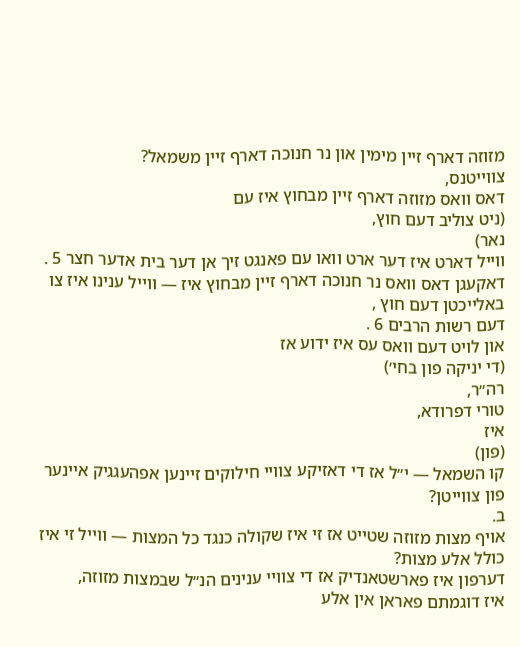מזוזה דארף זיין מימין און נר חנוכה דארף זיין משמאל?
צווייטנס,
דאס וואס מזוזה דארף זיין מבחוץ איז עם
(ניט צוליב דעם חוץ,
נאר)
ווייל דארט איז דער ארט וואו עם פאנגט זיך אן דער בית אדער חצר 5 .
דאקעגן דאס וואס נר חנוכה דארף זיין מבחוץ איז — ווייל ענינו איז צו באלייכטן דעם חוץ ,
דעם רשות הרבים 6 .
און לויט דעם וואס עס איז ידוע אז
(די יניקה פון בחי׳)
רה״ר,
טורי דפרודא,
איז
(פון)
קו השמאל — י״ל אז די דאזיקע צוויי חילוקים זיינען אפהעגגיק איינער פון צווייטן?
ב.
אויף מצות מזוזה שטייט אז זי איז שקולה כנגד כל המצות — ווייל זי איז כולל אלע מצות?
דערפון איז פארשטאנדיק אז די צוויי ענינים הנ״ל שבמצות מזוזה,
איז דוגמתם פאראן אין אלע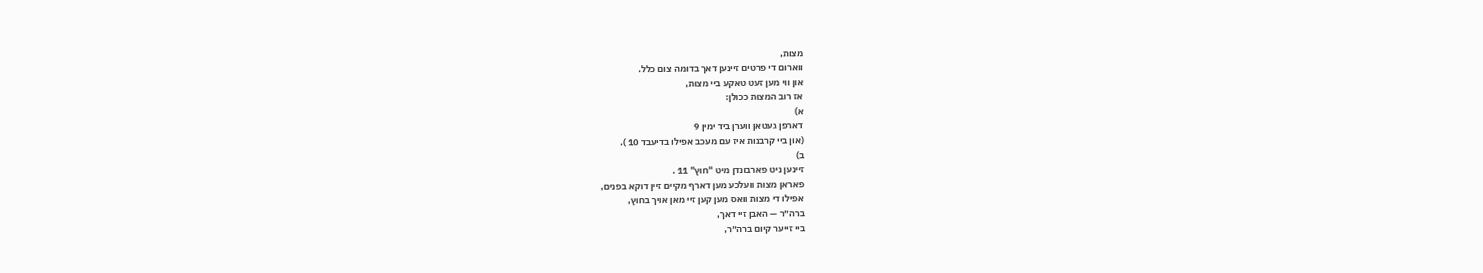מצות,
ווארום די פרטים זיינען דאך בדומה צום כלל.
און ווי מען זעט טאקע ביי מצות,
אז רוב המצות ככולן:
א)
דארפן געטאן ווערן ביד ימין 9
(און ביי קרבנות איז עם מעכב אפילו בדיעבד 10 ).
ב)
זיינען ניט פארבונדן מיט "חוץ" 11 .
פאראן מצות וועלכע מען דארף מקיים זיין דוקא בפנים,
אפילו די מצות וואס מען קען זיי מאן אויך בחוץ,
ברה״ר — האבן זיי דאך,
ביי זייער קיום ברה״ר,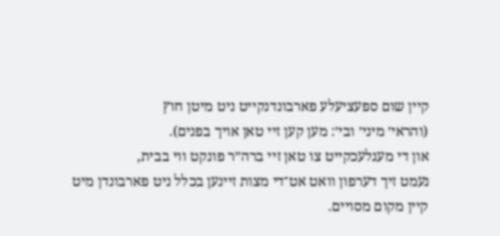קיין שום ספעציעלע פארבונדנקייט ניט מיטן חוץ
(והראי׳ מיני׳ ובי׳: מען קען זיי טאן אויך בפנים).
און די מעגלעכקייט צו טאן זיי ברה״ר פונקט ווי בבית,
נעמט זיך דערפון וואט אט־די מצות זיינען בכלל ניט פארבונדן מיט קיין מקום מסויים.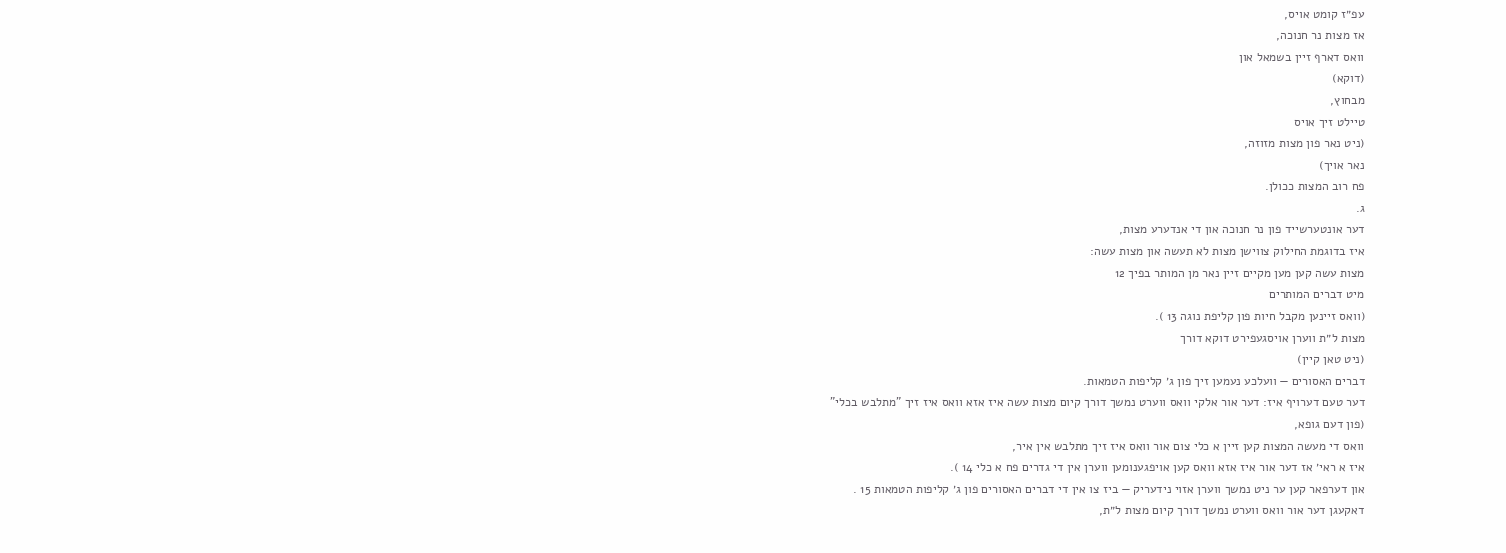עפ״ז קומט אויס,
אז מצות נר חנוכה,
וואס דארף זיין בשמאל און
(דוקא)
מבחוץ,
טיילט זיך אויס
(ניט נאר פון מצות מזוזה,
נאר אויך)
פח רוב המצות ככולן.
ג.
דער אונטערשייד פון נר חנוכה און די אנדערע מצות,
איז בדוגמת החילוק צווישן מצות לא תעשה און מצות עשה:
מצות עשה קען מען מקיים זיין נאר מן המותר בפיך 12
מיט דברים המותרים
(וואס זיינען מקבל חיות פון קליפת נוגה 13 ).
מצות ל״ת ווערן אויסגעפירט דוקא דורך
(ניט טאן קיין)
דברים האסורים — וועלכע נעמען זיך פון ג׳ קליפות הטמאות.
דער טעם דערויף איז: דער אור אלקי וואס ווערט נמשך דורך קיום מצות עשה איז אזא וואס איז זיך "מתלבש בכלי"
(פון דעם גופא,
וואס די מעשה המצות קען זיין א כלי צום אור וואס איז זיך מתלבש אין איר,
איז א ראי׳ אז דער אור איז אזא וואס קען אויפגענומען ווערן אין די גדרים פח א כלי 14 ).
און דערפאר קען ער ניט נמשך ווערן אזוי נידעריק — ביז צו אין די דברים האסורים פון ג׳ קליפות הטמאות 15 .
דאקעגן דער אור וואס ווערט נמשך דורך קיום מצות ל״ת,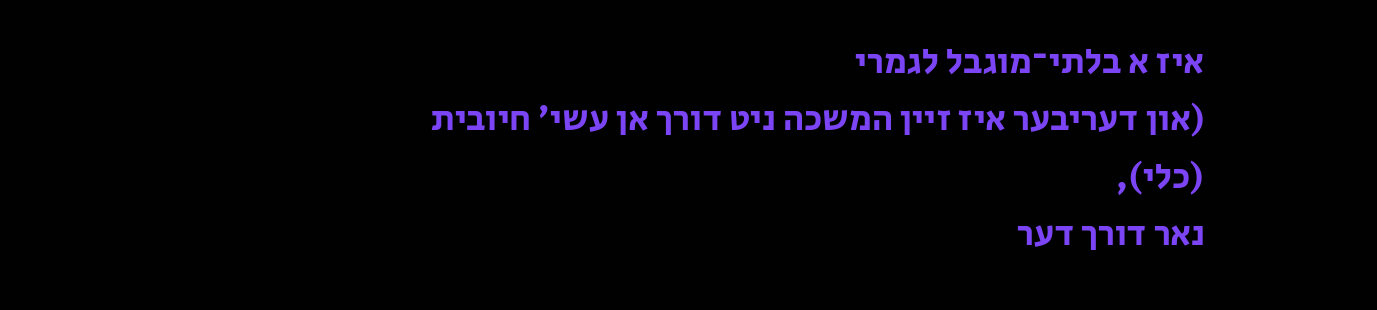איז א בלתי־מוגבל לגמרי
(און דעריבער איז זיין המשכה ניט דורך אן עשי׳ חיובית
(כלי),
נאר דורך דער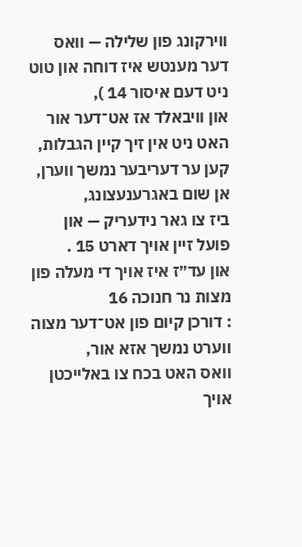ווירקונג פון שלילה — וואס דער מענטש איז דוחה און טוט ניט דעם איסור 14 ),
און וויבאלד אז אט־דער אור האט ניט אין זיך קיין הגבלות,
קען ער דעריבער נמשך ווערן,
אן שום באגרענעצונג,
ביז צו גאר נידעריק — און פועל זיין אויך דארט 15 .
און עד״ז איז אויך די מעלה פון מצות נר חנוכה 16
: דורכן קיום פון אט־דער מצוה ווערט נמשך אזא אור,
וואס האט בכח צו באלייכטן אויך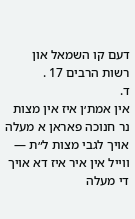דעם קו השמאל און רשות הרבים 17 .
ד.
אין אמת׳ן איז אין מצות נר חנוכה פאראן א מעלה אויך לגבי מצות ל״ת — ווייל אין איר איז דא אויך די מעלה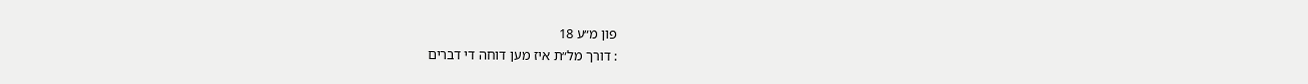פון מ״ע 18
: דורך מל״ת איז מען דוחה די דברים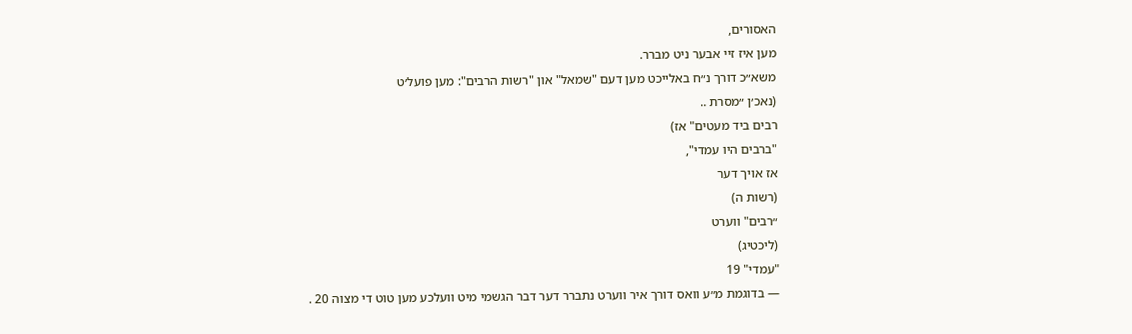האסורים,
מען איז זיי אבער ניט מברר.
משא״כ דורך נ״ח באלייכט מען דעם "שמאל" און "רשות הרבים": מען פועל׳ט
(נאכ׳ן ״מסרת ..
רבים ביד מעטים" אז)
"ברבים היו עמדי",
אז אויך דער
(רשות ה)
״רבים" ווערט
(ליכטיג)
"עמדי" 19
— בדוגמת מ״ע וואס דורך איר ווערט נתברר דער דבר הגשמי מיט וועלכע מען טוט די מצוה 20 .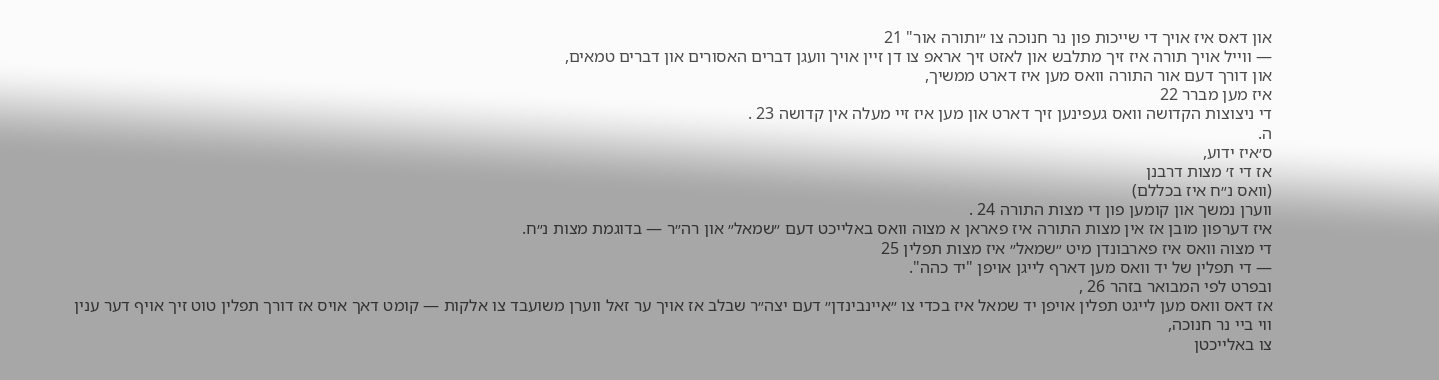און דאס איז אויך די שייכות פון נר חנוכה צו ״ותורה אור" 21
— ווייל אויך תורה איז זיך מתלבש און לאזט זיך אראפ צו דן זיין אויך וועגן דברים האסורים און דברים טמאים,
און דורך דעם אור התורה וואס מען איז דארט ממשיך,
איז מען מברר 22
די ניצוצות הקדושה וואס געפינען זיך דארט און מען איז זיי מעלה אין קדושה 23 .
ה.
ס׳איז ידוע,
אז די ז׳ מצות דרבנן
(וואס נ״ח איז בכללם)
ווערן נמשך און קומען פון די מצות התורה 24 .
איז דערפון מובן אז אין מצות התורה איז פאראן א מצוה וואס באלייכט דעם ״שמאל״ און רה״ר — בדוגמת מצות נ״ח.
די מצוה וואס איז פארבונדן מיט ״שמאל״ איז מצות תפלין 25
— די תפלין של יד וואס מען דארף לייגן אויפן "יד כהה".
ובפרט לפי המבואר בזהר 26 ,
אז דאס וואס מען לייגט תפלין אויפן יד שמאל איז בכדי צו ״אײנבינדן״ דעם יצה״ר שבלב אז אויך ער זאל ווערן משועבד צו אלקות — קומט דאך אויס אז דורך תפלין טוט זיך אויף דער ענין ווי ביי נר חנוכה,
צו באלייכטן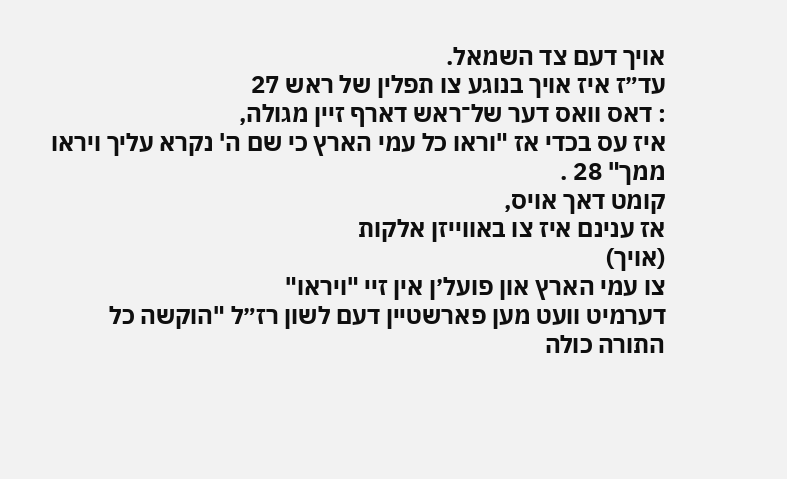אויך דעם צד השמאל.
עד״ז איז אויך בנוגע צו תפלין של ראש 27
: דאס וואס דער של־ראש דארף זיין מגולה,
איז עס בכדי אז "וראו כל עמי הארץ כי שם ה' נקרא עליך ויראו ממך" 28 .
קומט דאך אויס,
אז ענינם איז צו באווייזן אלקות
(אויך)
צו עמי הארץ און פועל׳ן אין זיי "ויראו"
דערמיט וועט מען פארשטיין דעם לשון רז״ל "הוקשה כל התורה כולה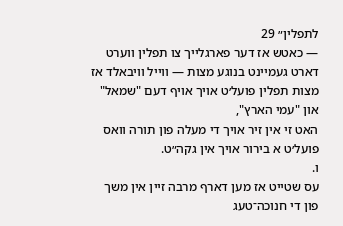לתפלין״ 29
— כאטש אז דער פארגלייך צו תפלין ווערט דארט געמיינט בנוגע מצות — ווייל וויבאלד אז מצות תפלין פועל׳ט אויך אויף דעם "שמאל" און "עמי הארץ",
האט זי אין זיר אויך די מעלה פון תורה וואס פועל׳ט א בירור אויך אין גקה״ט.
ו.
עס שטייט אז מען דארף מרבה זיין אין משך פון די חנוכה־טעג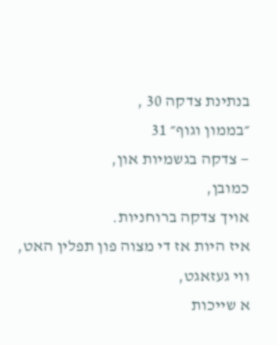בנתינת צדקה 30 ,
״בממון וגוף״ 31
— צדקה בגשמיות און,
כמובן,
אויך צדקה ברוחניות.
איז היות אז די מצוה פון תפלין האט,
ווי געזאגט,
א שייכות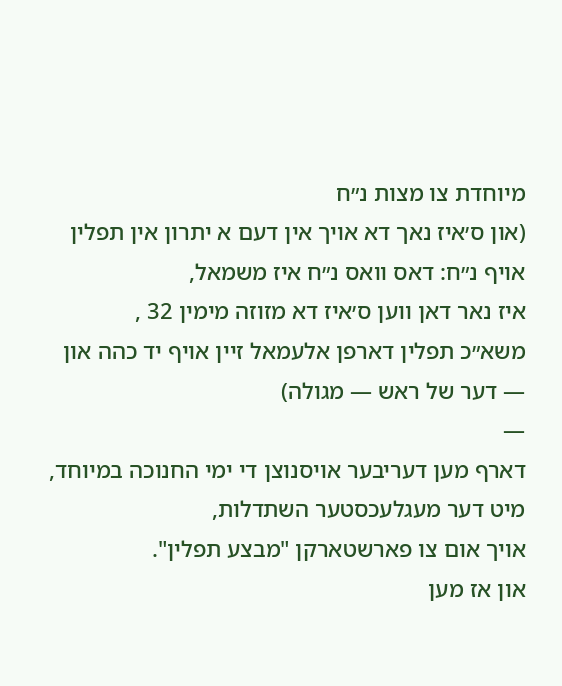מיוחדת צו מצות נ״ח
(און ס׳איז נאך דא אויך אין דעם א יתרון אין תפלין אויף נ״ח: דאס וואס נ״ח איז משמאל,
איז נאר דאן ווען ס׳איז דא מזוזה מימין 32 ,
משא״כ תפלין דארפן אלעמאל זיין אויף יד כהה און — דער של ראש — מגולה)
—
דארף מען דעריבער אויסנוצן די ימי החנוכה במיוחד,
מיט דער מעגלעכסטער השתדלות,
אויך אום צו פארשטארקן "מבצע תפלין".
און אז מען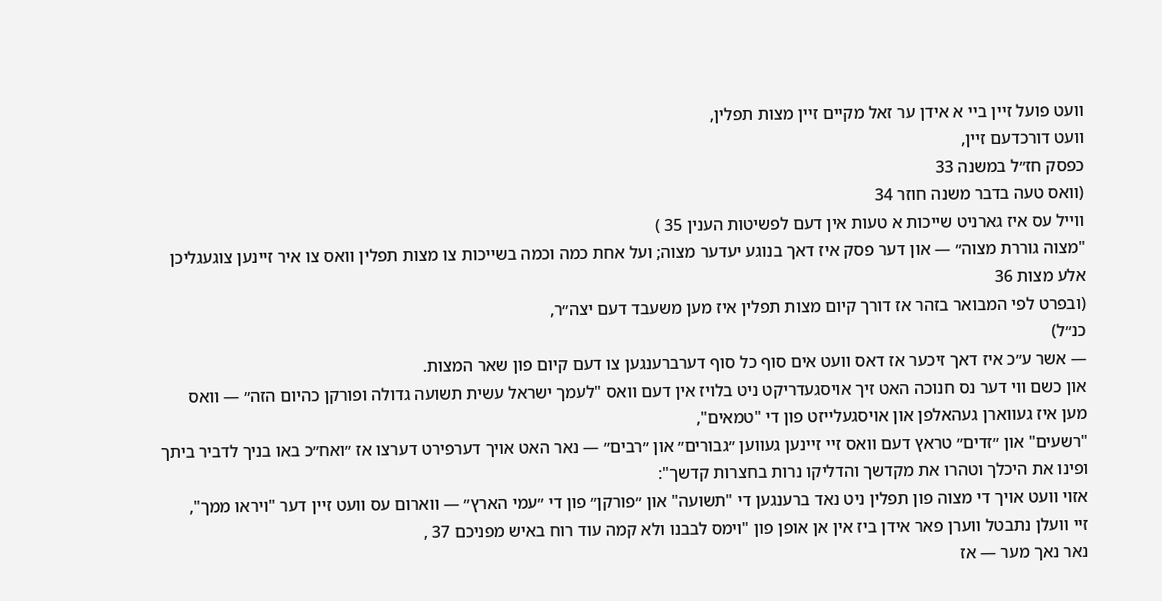וועט פועל זיין ביי א אידן ער זאל מקיים זיין מצות תפלין,
וועט דורכדעם זיין,
כפסק חז״ל במשנה 33
(וואס טעה בדבר משנה חוזר 34
ווייל עס איז גארניט שייכות א טעות אין דעם לפשיטות הענין 35 )
"מצוה גוררת מצוה״ — און דער פסק איז דאך בנוגע יעדער מצוה; ועל אחת כמה וכמה בשייכות צו מצות תפלין וואס צו איר זיינען צוגעגליכן אלע מצות 36
(ובפרט לפי המבואר בזהר אז דורך קיום מצות תפלין איז מען משעבד דעם יצה״ר,
כנ״ל)
— אשר ע״כ איז דאך זיכער אז דאס וועט אים סוף כל סוף דערברענגען צו דעם קיום פון שאר המצות.
און כשם ווי דער נס חנוכה האט זיך אויסגעדריקט ניט בלויז אין דעם וואס "לעמך ישראל עשית תשועה גדולה ופורקן כהיום הזה״ — וואס מען איז געווארן געהאלפן און אויסגעלייזט פון די "טמאים",
"רשעים" און ״זדים״ טראץ דעם װאס זײ זײנען געווען ״גבורים״ און ״רבים״ — נאר האט אויך דערפירט דערצו אז ״ואח״כ באו בניך לדביר ביתך ופינו את היכלך וטהרו את מקדשך והדליקו נרות בחצרות קדשך":
אזוי וועט אויך די מצוה פון תפלין ניט נאד ברענגען די "תשועה" און ״פורקן״ פון די ״עמי הארץ״ — ווארום עס וועט זיין דער "ויראו ממך",
זיי וועלן נתבטל ווערן פאר אידן ביז אין אן אופן פון "וימס לבבנו ולא קמה עוד רוח באיש מפניכם 37 ,
נאר נאך מער — אז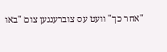"אחר כך" וועט עס צוברענגען צום "באו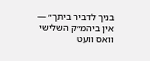בניך לדביר ביתך״ — אין ביהמ״ק השלישי וואס וועט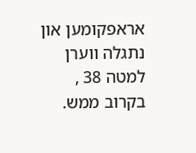אראפקומען און נתגלה ווערן למטה 38 ,
בקרוב ממש.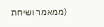(ממאמר ושיחת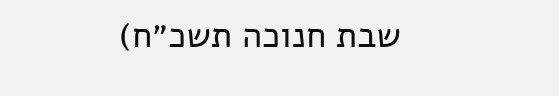שבת חנוכה תשכ״ח)